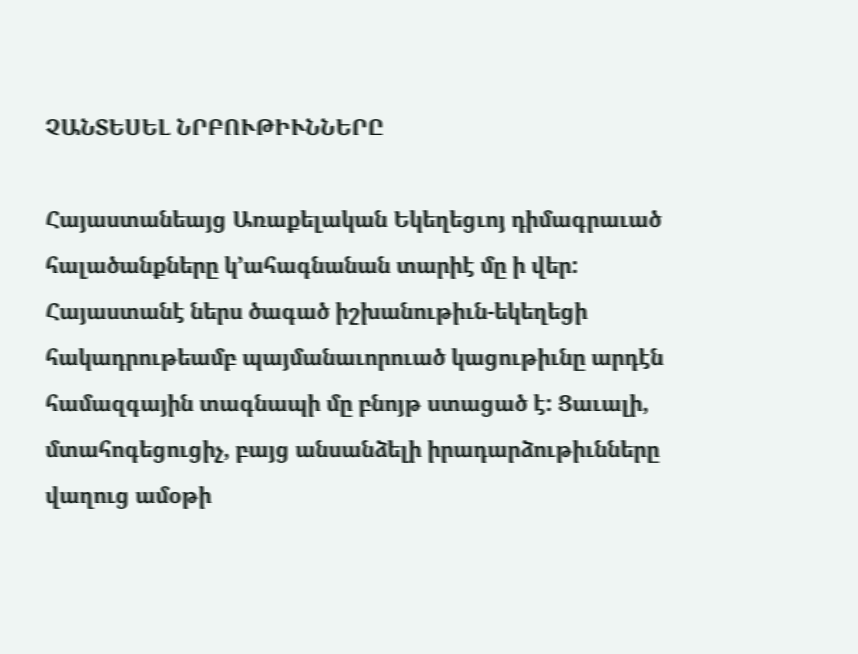ՉԱՆՏԵՍԵԼ ՆՐԲՈՒԹԻՒՆՆԵՐԸ

Հայաստանեայց Առաքելական Եկեղեցւոյ դիմագրաւած հալածանքները կ՚ահագնանան տարիէ մը ի վեր: Հայաստանէ ներս ծագած իշխանութիւն-եկեղեցի հակադրութեամբ պայմանաւորուած կացութիւնը արդէն համազգային տագնապի մը բնոյթ ստացած է: Ցաւալի, մտահոգեցուցիչ, բայց անսանձելի իրադարձութիւնները վաղուց ամօթի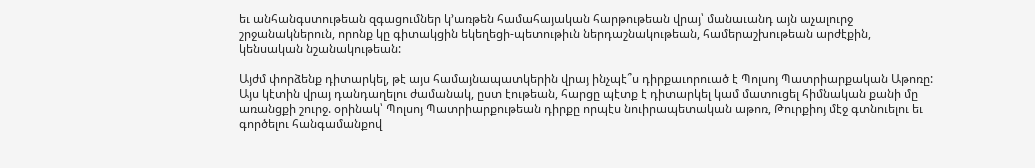եւ անհանգստութեան զգացումներ կ՚առթեն համահայական հարթութեան վրայ՝ մանաւանդ այն աչալուրջ շրջանակներուն, որոնք կը գիտակցին եկեղեցի-պետութիւն ներդաշնակութեան, համերաշխութեան արժէքին, կենսական նշանակութեան:

Այժմ փորձենք դիտարկել, թէ այս համայնապատկերին վրայ ինչպէ՞ս դիրքաւորուած է Պոլսոյ Պատրիարքական Աթոռը: Այս կէտին վրայ դանդաղելու ժամանակ, ըստ էութեան, հարցը պէտք է դիտարկել կամ մատուցել հիմնական քանի մը առանցքի շուրջ. օրինակ՝ Պոլսոյ Պատրիարքութեան դիրքը որպէս նուիրապետական աթոռ, Թուրքիոյ մէջ գտնուելու եւ գործելու հանգամանքով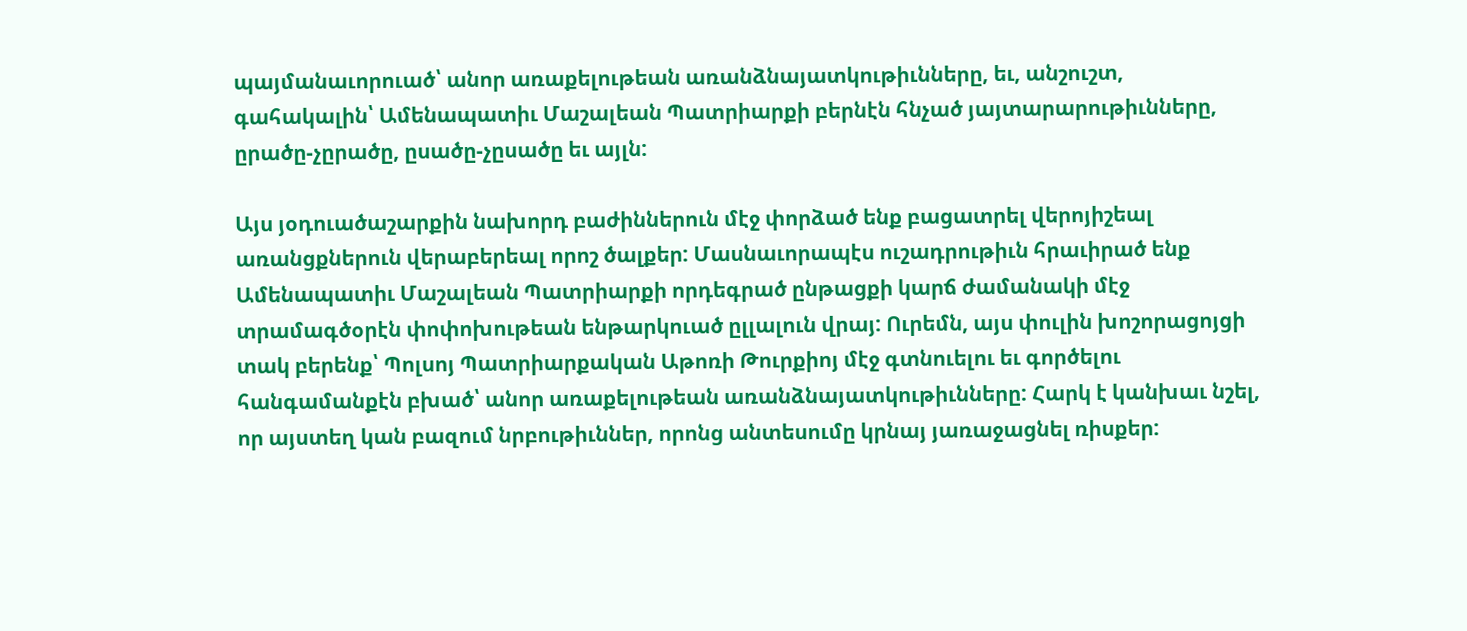պայմանաւորուած՝ անոր առաքելութեան առանձնայատկութիւնները, եւ, անշուշտ, գահակալին՝ Ամենապատիւ Մաշալեան Պատրիարքի բերնէն հնչած յայտարարութիւնները, ըրածը-չըրածը, ըսածը-չըսածը եւ այլն:

Այս յօդուածաշարքին նախորդ բաժիններուն մէջ փորձած ենք բացատրել վերոյիշեալ առանցքներուն վերաբերեալ որոշ ծալքեր: Մասնաւորապէս ուշադրութիւն հրաւիրած ենք Ամենապատիւ Մաշալեան Պատրիարքի որդեգրած ընթացքի կարճ ժամանակի մէջ տրամագծօրէն փոփոխութեան ենթարկուած ըլլալուն վրայ: Ուրեմն, այս փուլին խոշորացոյցի տակ բերենք՝ Պոլսոյ Պատրիարքական Աթոռի Թուրքիոյ մէջ գտնուելու եւ գործելու հանգամանքէն բխած՝ անոր առաքելութեան առանձնայատկութիւնները: Հարկ է կանխաւ նշել, որ այստեղ կան բազում նրբութիւններ, որոնց անտեսումը կրնայ յառաջացնել ռիսքեր: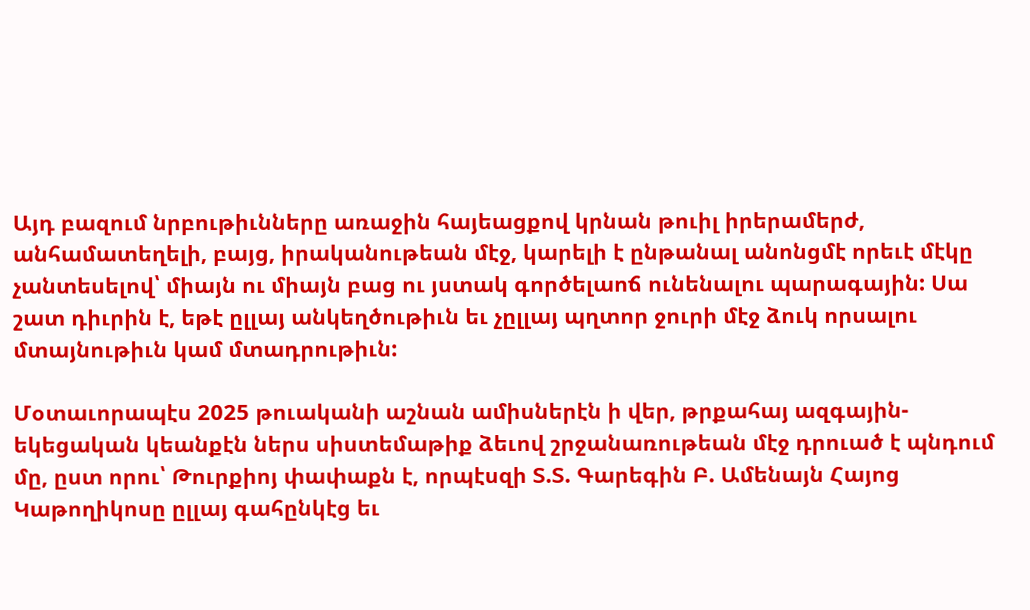Այդ բազում նրբութիւնները առաջին հայեացքով կրնան թուիլ իրերամերժ, անհամատեղելի, բայց, իրականութեան մէջ, կարելի է ընթանալ անոնցմէ որեւէ մէկը չանտեսելով՝ միայն ու միայն բաց ու յստակ գործելաոճ ունենալու պարագային: Սա շատ դիւրին է, եթէ ըլլայ անկեղծութիւն եւ չըլլայ պղտոր ջուրի մէջ ձուկ որսալու մտայնութիւն կամ մտադրութիւն:

Մօտաւորապէս 2025 թուականի աշնան ամիսներէն ի վեր, թրքահայ ազգային-եկեցական կեանքէն ներս սիստեմաթիք ձեւով շրջանառութեան մէջ դրուած է պնդում մը, ըստ որու՝ Թուրքիոյ փափաքն է, որպէսզի Տ.Տ. Գարեգին Բ. Ամենայն Հայոց Կաթողիկոսը ըլլայ գահընկէց եւ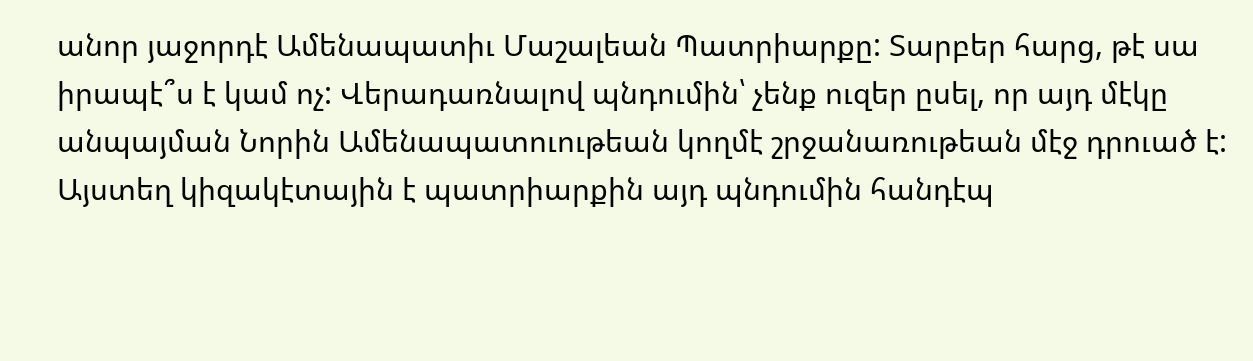անոր յաջորդէ Ամենապատիւ Մաշալեան Պատրիարքը: Տարբեր հարց, թէ սա իրապէ՞ս է կամ ոչ: Վերադառնալով պնդումին՝ չենք ուզեր ըսել, որ այդ մէկը անպայման Նորին Ամենապատուութեան կողմէ շրջանառութեան մէջ դրուած է: Այստեղ կիզակէտային է պատրիարքին այդ պնդումին հանդէպ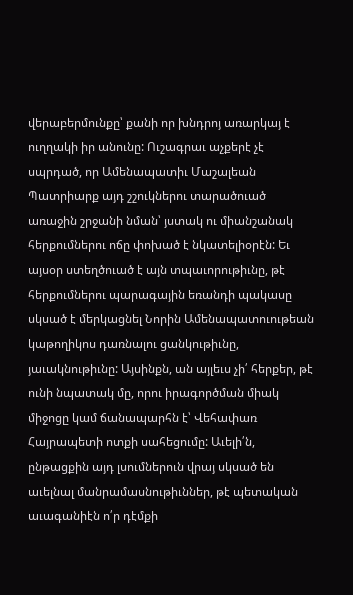վերաբերմունքը՝ քանի որ խնդրոյ առարկայ է ուղղակի իր անունը: Ուշագրաւ աչքերէ չէ սպրդած, որ Ամենապատիւ Մաշալեան Պատրիարք այդ շշուկներու տարածուած առաջին շրջանի նման՝ յստակ ու միանշանակ հերքումներու ոճը փոխած է նկատելիօրէն: Եւ այսօր ստեղծուած է այն տպաւորութիւնը, թէ հերքումներու պարագային եռանդի պակասը սկսած է մերկացնել Նորին Ամենապատուութեան կաթողիկոս դառնալու ցանկութիւնը, յաւակնութիւնը: Այսինքն, ան այլեւս չի՛ հերքեր, թէ ունի նպատակ մը, որու իրագործման միակ միջոցը կամ ճանապարհն է՝ Վեհափառ Հայրապետի ոտքի սահեցումը: Աւելի՛ն, ընթացքին այդ լսումներուն վրայ սկսած են աւելնալ մանրամասնութիւններ, թէ պետական աւագանիէն ո՛ր դէմքի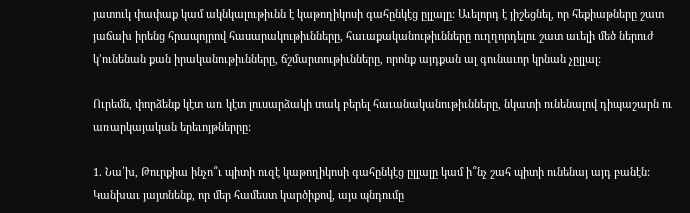յատուկ փափաք կամ ակնկալութիւնն է կաթողիկոսի գահընկէց ըլլալը: Աւելորդ է յիշեցնել, որ հեքիաթները շատ յաճախ իրենց հրապոյրով հասարակութիւնները, հաւաքականութիւնները ուղղորդելու շատ աւելի մեծ ներուժ կ՚ունենան քան իրականութիւնները, ճշմարտութիւնները, որոնք այդքան ալ գունաւոր կրնան չըլլալ:

Ուրեմն, փորձենք կէտ առ կէտ լուսարձակի տակ բերել հաւանականութիւնները, նկատի ունենալով դիպաշարն ու առարկայական երեւոյթներրը:

1. Նա՛խ, Թուրքիա ինչո՞ւ պիտի ուզէ կաթողիկոսի գահընկէց ըլլալը կամ ի՞նչ շահ պիտի ունենայ այդ բանէն: Կանխաւ յայտնենք, որ մեր համեստ կարծիքով, այս պնդումը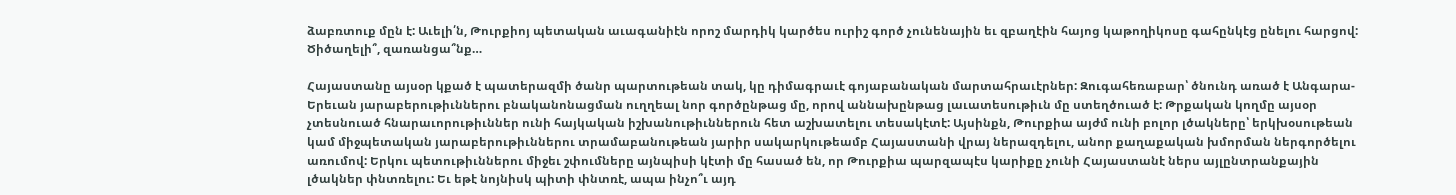ձաբռտուք մըն է: Աւելի՛ն, Թուրքիոյ պետական աւագանիէն որոշ մարդիկ կարծես ուրիշ գործ չունենային եւ զբաղէին հայոց կաթողիկոսը գահընկէց ընելու հարցով: Ծիծաղելի՞, զառանցա՞նք…

Հայաստանը այսօր կքած է պատերազմի ծանր պարտութեան տակ, կը դիմագրաւէ գոյաբանական մարտահրաւէրներ: Զուգահեռաբար՝ ծնունդ առած է Անգարա-Երեւան յարաբերութիւններու բնականոնացման ուղղեալ նոր գործընթաց մը, որով աննախընթաց լաւատեսութիւն մը ստեղծուած է: Թրքական կողմը այսօր չտեսնուած հնարաւորութիւններ ունի հայկական իշխանութիւններուն հետ աշխատելու տեսակէտէ: Այսինքն, Թուրքիա այժմ ունի բոլոր լծակները՝ երկխօսութեան կամ միջպետական յարաբերութիւններու տրամաբանութեան յարիր սակարկութեամբ Հայաստանի վրայ ներազդելու, անոր քաղաքական խմորման ներգործելու առումով: Երկու պետութիւններու միջեւ շփումները այնպիսի կէտի մը հասած են, որ Թուրքիա պարզապէս կարիքը չունի Հայաստանէ ներս այլընտրանքային լծակներ փնտռելու: Եւ եթէ նոյնիսկ պիտի փնտռէ, ապա ինչո՞ւ այդ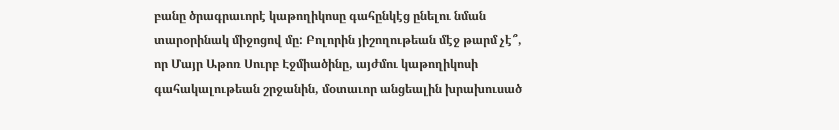բանը ծրագրաւորէ կաթողիկոսը գահընկէց ընելու նման տարօրինակ միջոցով մը: Բոլորին յիշողութեան մէջ թարմ չէ՞, որ Մայր Աթոռ Սուրբ Էջմիածինը, այժմու կաթողիկոսի գահակալութեան շրջանին, մօտաւոր անցեալին խրախուսած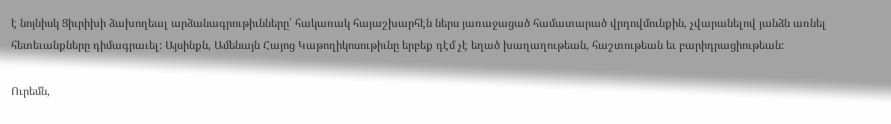է նոյնիսկ Ցիւրիխի ձախողեալ արձանագրութիւնները՝ հակառակ հայաշխարհէն ներս յառաջացած համատարած վրդովմունքին, չվարանելով յանձն առնել հետեւանքները դիմագրաւել: Այսինքն, Ամենայն Հայոց Կաթողիկոսութիւնը երբեք դէմ չէ եղած խաղաղութեան, հաշտութեան եւ բարիդրացիութեան:

Ուրեմն,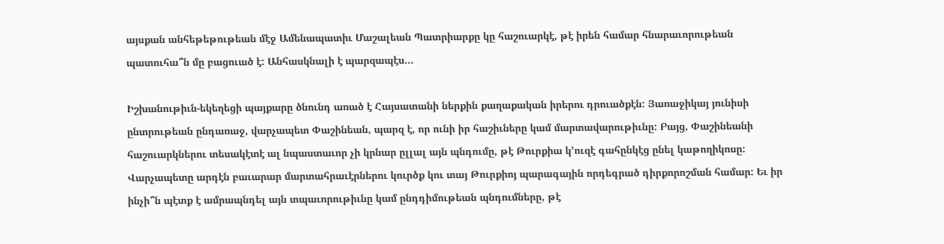այսքան անհեթեթութեան մէջ Ամենապատիւ Մաշալեան Պատրիարքը կը հաշուարկէ, թէ իրեն համար հնարաւորութեան պատուհա՞ն մը բացուած է: Անհասկնալի է պարզապէս…

Իշխանութիւն-եկեղեցի պայքարը ծնունդ առած է Հայսատանի ներքին քաղաքական իրերու դրուածքէն: Յառաջիկայ յունիսի ընտրութեան ընդառաջ, վարչապետ Փաշինեան, պարզ է, որ ունի իր հաշիւները կամ մարտավարութիւնը: Բայց, Փաշինեանի հաշուարկներու տեսակէտէ ալ նպաստաւոր չի կրնար ըլլալ այն պնդումը, թէ Թուրքիա կ՚ուզէ գահընկէց ընել կաթողիկոսը: Վարչապետը արդէն բաւարար մարտահրաւէրներու կուրծք կու տայ Թուրքիոյ պարագային որդեգրած դիրքորոշման համար: Եւ իր ինչի՞ն պէտք է ամրապնդել այն տպաւորութիւնը կամ ընդդիմութեան պնդումները, թէ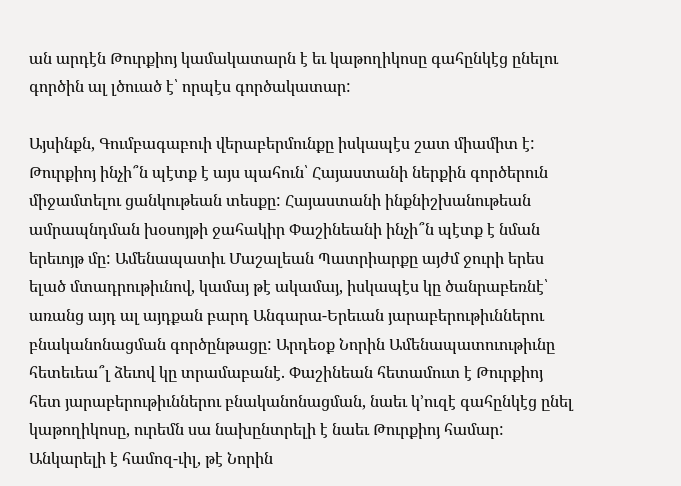ան արդէն Թուրքիոյ կամակատարն է եւ կաթողիկոսը գահընկէց ընելու գործին ալ լծուած է՝ որպէս գործակատար:

Այսինքն, Գումբագաբուի վերաբերմունքը իսկապէս շատ միամիտ է: Թուրքիոյ ինչի՞ն պէտք է այս պահուն՝ Հայաստանի ներքին գործերուն միջամտելու ցանկութեան տեսքը: Հայաստանի ինքնիշխանութեան ամրապնդման խօսոյթի ջահակիր Փաշինեանի ինչի՞ն պէտք է նման երեւոյթ մը: Ամենապատիւ Մաշալեան Պատրիարքը այժմ ջուրի երես ելած մտադրութիւնով, կամայ թէ ակամայ, իսկապէս կը ծանրաբեռնէ՝ առանց այդ ալ այդքան բարդ Անգարա-Երեւան յարաբերութիւններու բնականոնացման գործընթացը: Արդեօք Նորին Ամենապատուութիւնը հետեւեա՞լ ձեւով կը տրամաբանէ. Փաշինեան հետամուտ է Թուրքիոյ հետ յարաբերութիւններու բնականոնացման, նաեւ կ՚ուզէ գահընկէց ընել կաթողիկոսը, ուրեմն սա նախընտրելի է նաեւ Թուրքիոյ համար: Անկարելի է համոզ-ւիլ, թէ Նորին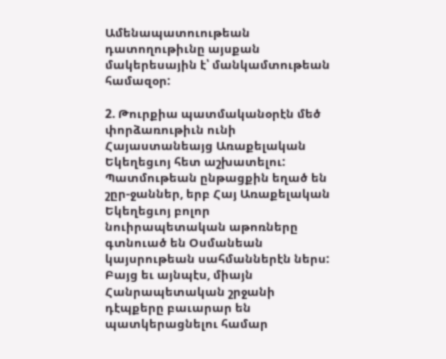Ամենապատուութեան դատողութիւնը այսքան մակերեսային է՝ մանկամտութեան համազօր:

2. Թուրքիա պատմականօրէն մեծ փորձառութիւն ունի Հայաստանեայց Առաքելական Եկեղեցւոյ հետ աշխատելու: Պատմութեան ընթացքին եղած են շըր-ջաններ, երբ Հայ Առաքելական Եկեղեցւոյ բոլոր նուիրապետական աթոռները գտնուած են Օսմանեան կայսրութեան սահմաններէն ներս: Բայց եւ այնպէս, միայն Հանրապետական շրջանի դէպքերը բաւարար են պատկերացնելու համար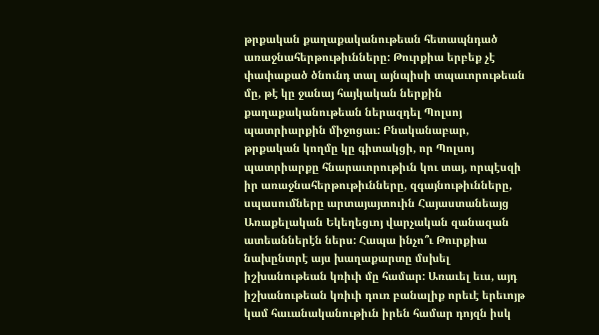թրքական քաղաքականութեան հետապնդած առաջնահերթութիւնները: Թուրքիա երբեք չէ փափաքած ծնունդ տալ այնպիսի տպաւորութեան մը, թէ կը ջանայ հայկական ներքին քաղաքականութեան ներազդել Պոլսոյ պատրիարքին միջոցաւ: Բնականաբար, թրքական կողմը կը գիտակցի, որ Պոլսոյ պատրիարքը հնարաւորութիւն կու տայ, որպէսզի իր առաջնահերթութիւնները, զգայնութիւնները, սպասումները արտայայտուին Հայաստանեայց Առաքելական Եկեղեցւոյ վարչական զանազան ատեաններէն ներս: Հապա ինչո՞ւ Թուրքիա նախընտրէ այս խաղաքարտը մսխել իշխանութեան կռիւի մը համար: Առաւել եւս, այդ իշխանութեան կռիւի դուռ բանալիք որեւէ երեւոյթ կամ հաւանականութիւն իրեն համար դոյզն իսկ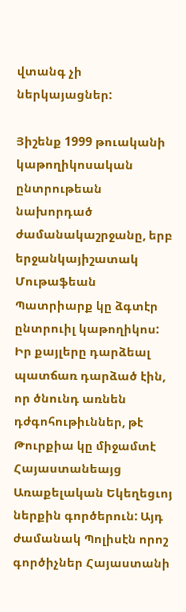վտանգ չի ներկայացներ:

Յիշենք 1999 թուականի կաթողիկոսական ընտրութեան նախորդած ժամանակաշրջանը, երբ երջանկայիշատակ Մութաֆեան Պատրիարք կը ձգտէր ընտրուիլ կաթողիկոս: Իր քայլերը դարձեալ պատճառ դարձած էին, որ ծնունդ առնեն դժգոհութիւններ, թէ Թուրքիա կը միջամտէ Հայաստանեայց Առաքելական Եկեղեցւոյ ներքին գործերուն: Այդ ժամանակ Պոլիսէն որոշ գործիչներ Հայաստանի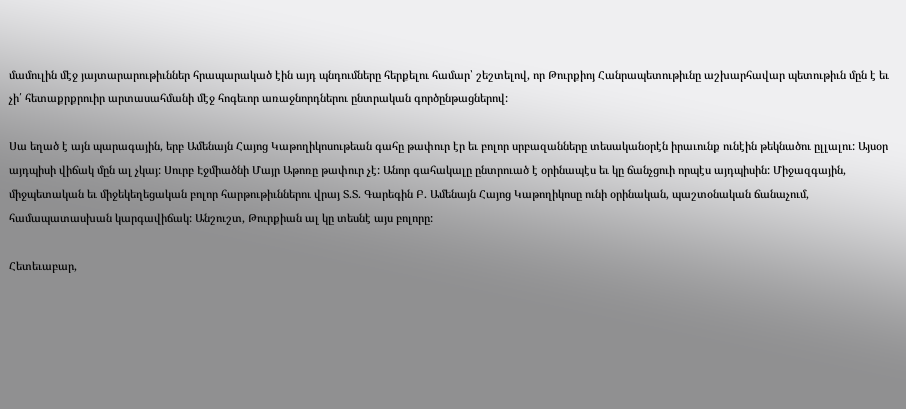մամուլին մէջ յայտարարութիւններ հրապարակած էին այդ պնդումները հերքելու համար՝ շեշտելով, որ Թուրքիոյ Հանրապետութիւնը աշխարհավար պետութիւն մըն է եւ չի՛ հետաքրքրուիր արտասահմանի մէջ հոգեւոր առաջնորդներու ընտրական գործընթացներով:

Սա եղած է այն պարագային, երբ Ամենայն Հայոց Կաթողիկոսութեան գահը թափուր էր եւ բոլոր սրբազանները տեսականօրէն իրաւունք ունէին թեկնածու ըլլալու: Այսօր այդպիսի վիճակ մըն ալ չկայ: Սուրբ Էջմիածնի Մայր Աթոռը թափուր չէ: Անոր գահակալը ընտրուած է օրինապէս եւ կը ճանչցուի որպէս այդպիսին: Միջազգային, միջպետական եւ միջեկեղեցական բոլոր հարթութիւններու վրայ Տ.Տ. Գարեգին Բ. Ամենայն Հայոց Կաթողիկոսը ունի օրինական, պաշտօնական ճանաչում, համապատասխան կարգավիճակ: Անշուշտ, Թուրքիան ալ կը տեսնէ այս բոլորը:

Հետեւաբար,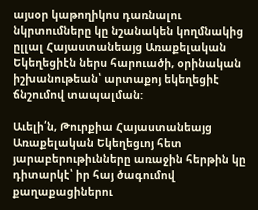այսօր կաթողիկոս դառնալու նկրտումները կը նշանակեն կողմնակից ըլլալ Հայաստանեայց Առաքելական Եկեղեցիէն ներս հարուածի, օրինական իշխանութեան՝ արտաքոյ եկեղեցիէ ճնշումով տապալման:

Աւելի՛ն, Թուրքիա Հայաստանեայց Առաքելական Եկեղեցւոյ հետ յարաբերութիւնները առաջին հերթին կը դիտարկէ՝ իր հայ ծագումով քաղաքացիներու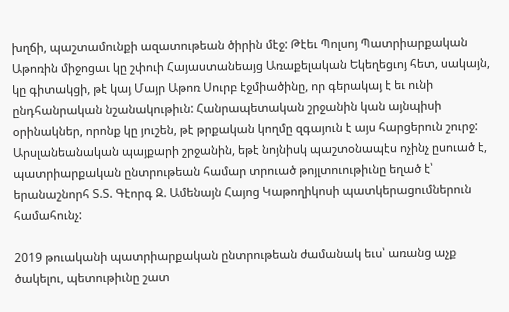խղճի, պաշտամունքի ազատութեան ծիրին մէջ: Թէեւ Պոլսոյ Պատրիարքական Աթոռին միջոցաւ կը շփուի Հայաստանեայց Առաքելական Եկեղեցւոյ հետ, սակայն, կը գիտակցի, թէ կայ Մայր Աթոռ Սուրբ էջմիածինը, որ գերակայ է եւ ունի ընդհանրական նշանակութիւն: Հանրապետական շրջանին կան այնպիսի օրինակներ, որոնք կը յուշեն, թէ թրքական կողմը զգայուն է այս հարցերուն շուրջ: Արսլանեանական պայքարի շրջանին, եթէ նոյնիսկ պաշտօնապէս ոչինչ ըսուած է, պատրիարքական ընտրութեան համար տրուած թոյլտուութիւնը եղած է՝ երանաշնորհ Տ.Տ. Գէորգ Զ. Ամենայն Հայոց Կաթողիկոսի պատկերացումներուն համահունչ:

2019 թուականի պատրիարքական ընտրութեան ժամանակ եւս՝ առանց աչք ծակելու, պետութիւնը շատ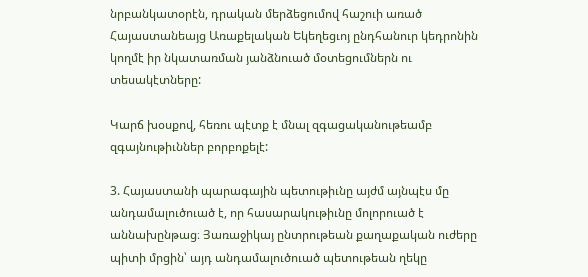նրբանկատօրէն, դրական մերձեցումով հաշուի առած Հայաստանեայց Առաքելական Եկեղեցւոյ ընդհանուր կեդրոնին կողմէ իր նկատառման յանձնուած մօտեցումներն ու տեսակէտները:

Կարճ խօսքով, հեռու պէտք է մնալ զգացականութեամբ զգայնութիւններ բորբոքելէ:

3. Հայաստանի պարագային պետութիւնը այժմ այնպէս մը անդամալուծուած է, որ հասարակութիւնը մոլորուած է աննախընթաց։ Յառաջիկայ ընտրութեան քաղաքական ուժերը պիտի մրցին՝ այդ անդամալուծուած պետութեան ղեկը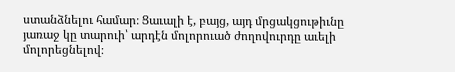ստանձնելու համար։ Ցաւալի է, բայց, այդ մրցակցութիւնը յառաջ կը տարուի՝ արդէն մոլորուած ժողովուրդը աւելի մոլորեցնելով։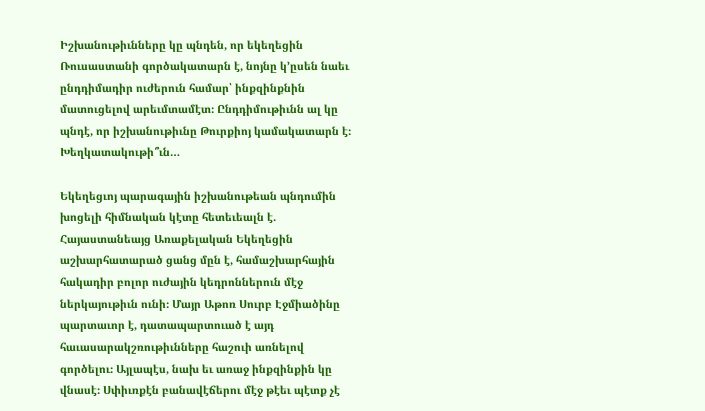Իշխանութիւնները կը պնդեն, որ եկեղեցին Ռուսաստանի գործակատարն է, նոյնը կ՚ըսեն նաեւ ընդդիմադիր ուժերուն համար՝ ինքզինքնին մատուցելով արեւմտամէտ։ Ընդդիմութիւնն ալ կը պնդէ, որ իշխանութիւնը Թուրքիոյ կամակատարն է։ Խեղկատակութի՞ւն…

Եկեղեցւոյ պարագային իշխանութեան պնդումին խոցելի հիմնական կէտը հետեւեալն է. Հայաստանեայց Առաքելական Եկեղեցին աշխարհատարած ցանց մըն է, համաշխարհային հակադիր բոլոր ուժային կեդրոններուն մէջ ներկայութիւն ունի։ Մայր Աթոռ Սուրբ Էջմիածինը պարտաւոր է, դատապարտուած է այդ հաւասարակշռութիւնները հաշուի առնելով գործելու։ Այլապէս, նախ եւ առաջ ինքզինքին կը վնասէ։ Սփիւռքէն բանավէճերու մէջ թէեւ պէտք չէ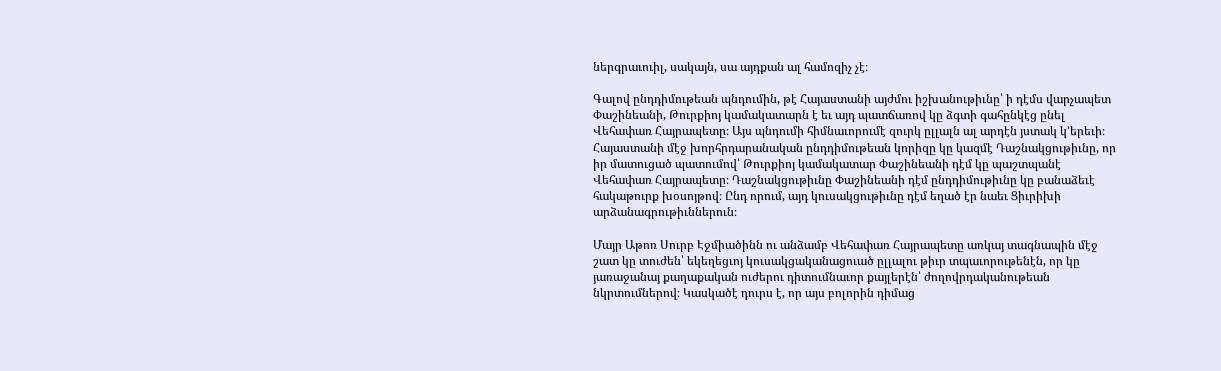ներգրաւուիլ, սակայն, սա այդքան ալ համոզիչ չէ։

Գալով ընդդիմութեան պնդումին, թէ Հայաստանի այժմու իշխանութիւնը՝ ի դէմս վարչապետ Փաշինեանի, Թուրքիոյ կամակատարն է եւ այդ պատճառով կը ձգտի գահընկէց ընել Վեհափառ Հայրապետը։ Այս պնդումի հիմնաւորումէ զուրկ ըլլալն ալ արդէն յստակ կ՚երեւի։ Հայաստանի մէջ խորհրդարանական ընդդիմութեան կորիզը կը կազմէ Դաշնակցութիւնը, որ իր մատուցած պատումով՝ Թուրքիոյ կամակատար Փաշինեանի դէմ կը պաշտպանէ Վեհափառ Հայրապետը։ Դաշնակցութիւնը Փաշինեանի դէմ ընդդիմութիւնը կը բանաձեւէ հակաթուրք խօսոյթով։ Ընդ որում, այդ կուսակցութիւնը դէմ եղած էր նաեւ Ցիւրիխի արձանագրութիւններուն։

Մայր Աթոռ Սուրբ Էջմիածինն ու անձամբ Վեհափառ Հայրապետը առկայ տագնապին մէջ շատ կը տուժեն՝ եկեղեցւոյ կուսակցականացուած ըլլալու թիւր տպաւորութենէն, որ կը յառաջանայ քաղաքական ուժերու դիտումնաւոր քայլերէն՝ ժողովրդականութեան նկրտումներով։ Կասկածէ դուրս է, որ այս բոլորին դիմաց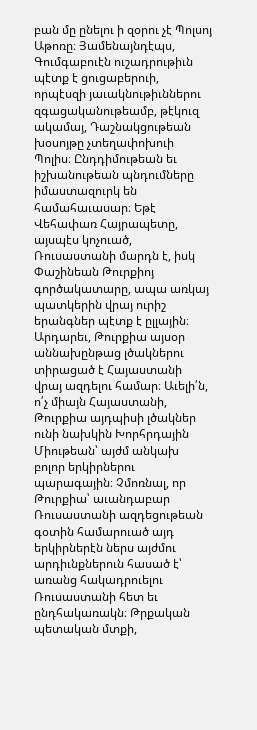բան մը ընելու ի զօրու չէ Պոլսոյ Աթոռը։ Յամենայնդէպս, Գումգաբուէն ուշադրութիւն պէտք է ցուցաբերուի, որպէսզի յաւակնութիւններու զգացականութեամբ, թէկուզ ակամայ, Դաշնակցութեան խօսոյթը չտեղափոխուի Պոլիս։ Ընդդիմութեան եւ իշխանութեան պնդումները իմաստազուրկ են համահաւասար։ Եթէ Վեհափառ Հայրապետը, այսպէս կոչուած, Ռուսաստանի մարդն է, իսկ Փաշինեան Թուրքիոյ գործակատարը, ապա առկայ պատկերին վրայ ուրիշ երանգներ պէտք է ըլլային։ Արդարեւ, Թուրքիա այսօր աննախընթաց լծակներու տիրացած է Հայաստանի վրայ ազդելու համար։ Աւելի՛ն, ո՛չ միայն Հայաստանի, Թուրքիա այդպիսի լծակներ ունի նախկին Խորհրդային Միութեան՝ այժմ անկախ բոլոր երկիրներու պարագային։ Չմոռնալ, որ Թուրքիա՝ աւանդաբար Ռուսաստանի ազդեցութեան գօտին համարուած այդ երկիրներէն ներս այժմու արդիւնքներուն հասած է՝ առանց հակադրուելու Ռուսաստանի հետ եւ ընդհակառակն։ Թրքական պետական մտքի,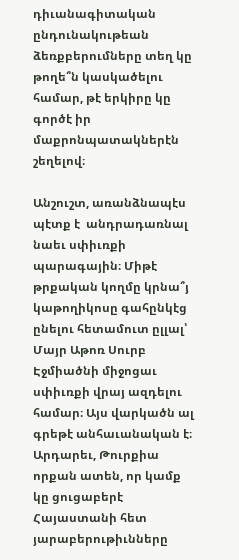դիւանագիտական ընդունակութեան ձեռքբերումները տեղ կը թողե՞ն կասկածելու համար, թէ երկիրը կը գործէ իր մաքրոնպատակներէն շեղելով։

Անշուշտ, առանձնապէս պէտք է  անդրադառնալ նաեւ սփիւռքի պարագային։ Միթէ թրքական կողմը կրնա՞յ կաթողիկոսը գահընկէց ընելու հետամուտ ըլլալ՝ Մայր Աթոռ Սուրբ Էջմիածնի միջոցաւ սփիւռքի վրայ ազդելու համար։ Այս վարկածն ալ գրեթէ անհաւանական է։ Արդարեւ, Թուրքիա որքան ատեն, որ կամք կը ցուցաբերէ Հայաստանի հետ յարաբերութիւնները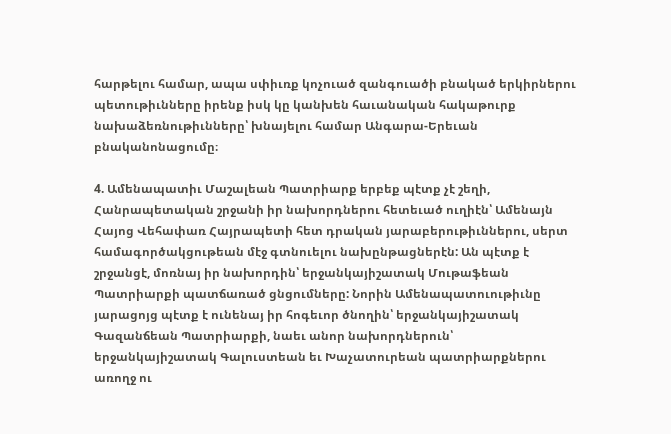հարթելու համար, ապա սփիւռք կոչուած զանգուածի բնակած երկիրներու պետութիւնները իրենք իսկ կը կանխեն հաւանական հակաթուրք նախաձեռնութիւնները՝ խնայելու համար Անգարա-Երեւան բնականոնացումը։

4. Ամենապատիւ Մաշալեան Պատրիարք երբեք պէտք չէ շեղի, Հանրապետական շրջանի իր նախորդներու հետեւած ուղիէն՝ Ամենայն Հայոց Վեհափառ Հայրապետի հետ դրական յարաբերութիւններու, սերտ համագործակցութեան մէջ գտնուելու նախընթացներէն: Ան պէտք է շրջանցէ, մոռնայ իր նախորդին՝ երջանկայիշատակ Մութաֆեան Պատրիարքի պատճառած ցնցումները: Նորին Ամենապատուութիւնը յարացոյց պէտք է ունենայ իր հոգեւոր ծնողին՝ երջանկայիշատակ Գազանճեան Պատրիարքի, նաեւ անոր նախորդներուն՝ երջանկայիշատակ Գալուստեան եւ Խաչատուրեան պատրիարքներու առողջ ու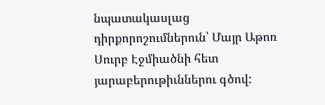նպատակասլաց դիրքորոշումներուն՝ Մայր Աթոռ Սուրբ Էջմիածնի հետ յարաբերութիւններու գծով: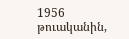1956 թուականին,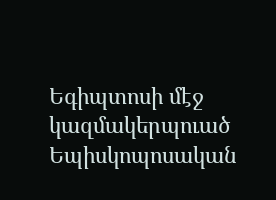Եգիպտոսի մէջ կազմակերպուած Եպիսկոպոսական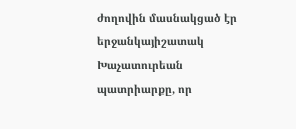ժողովին մասնակցած էր երջանկայիշատակ Խաչատուրեան պատրիարքը, որ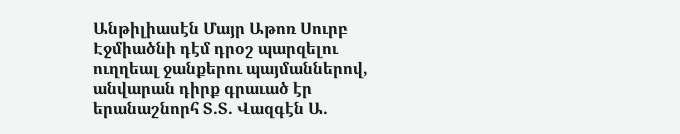Անթիլիասէն Մայր Աթոռ Սուրբ Էջմիածնի դէմ դրօշ պարզելու ուղղեալ ջանքերու պայմաններով, անվարան դիրք գրաւած էր երանաշնորհ Տ.Տ. Վազգէն Ա.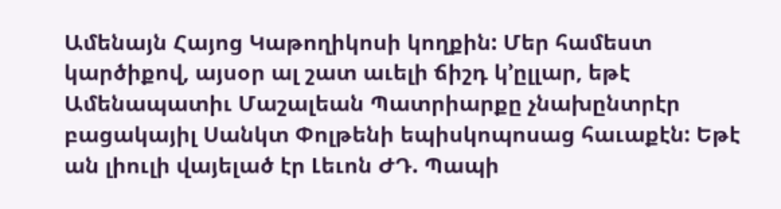Ամենայն Հայոց Կաթողիկոսի կողքին: Մեր համեստ կարծիքով, այսօր ալ շատ աւելի ճիշդ կ՚ըլլար, եթէ Ամենապատիւ Մաշալեան Պատրիարքը չնախընտրէր բացակայիլ Սանկտ Փոլթենի եպիսկոպոսաց հաւաքէն: Եթէ ան լիուլի վայելած էր Լեւոն ԺԴ. Պապի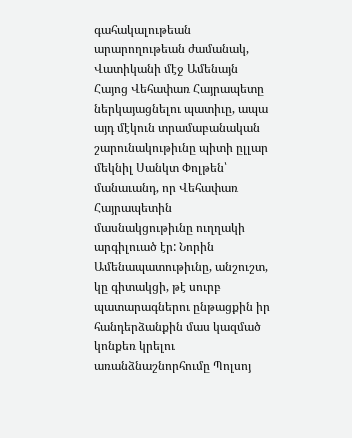գահակալութեան արարողութեան ժամանակ, Վատիկանի մէջ Ամենայն Հայոց Վեհափառ Հայրապետը ներկայացնելու պատիւը, ապա այդ մէկուն տրամաբանական շարունակութիւնը պիտի ըլլար մեկնիլ Սանկտ Փոլթեն՝ մանաւանդ, որ Վեհափառ Հայրապետին մասնակցութիւնը ուղղակի արգիլուած էր: Նորին Ամենապատութիւնը, անշուշտ, կը գիտակցի, թէ սուրբ պատարագներու ընթացքին իր հանդերձանքին մաս կազմած կոնքեռ կրելու առանձնաշնորհումը Պոլսոյ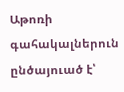Աթոռի գահակալներուն ընծայուած է՝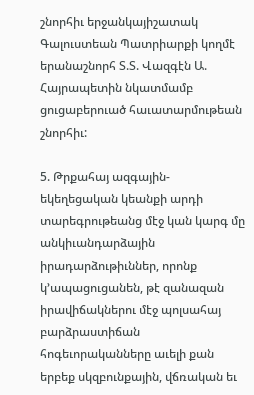շնորհիւ երջանկայիշատակ Գալուստեան Պատրիարքի կողմէ երանաշնորհ Տ.Տ. Վազգէն Ա. Հայրապետին նկատմամբ ցուցաբերուած հաւատարմութեան շնորհիւ:

5. Թրքահայ ազգային-եկեղեցական կեանքի արդի տարեգրութեանց մէջ կան կարգ մը անկիւանդարձային իրադարձութիւններ, որոնք կ՚ապացուցանեն, թէ զանազան իրավիճակներու մէջ պոլսահայ բարձրաստիճան հոգեւորականները աւելի քան երբեք սկզբունքային, վճռական եւ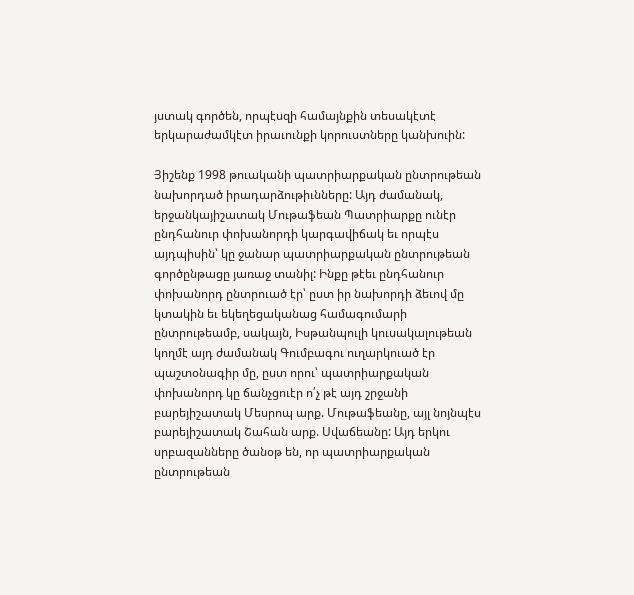յստակ գործեն, որպէսզի համայնքին տեսակէտէ երկարաժամկէտ իրաւունքի կորուստները կանխուին:

Յիշենք 1998 թուականի պատրիարքական ընտրութեան նախորդած իրադարձութիւնները: Այդ ժամանակ, երջանկայիշատակ Մութաֆեան Պատրիարքը ունէր ընդհանուր փոխանորդի կարգավիճակ եւ որպէս այդպիսին՝ կը ջանար պատրիարքական ընտրութեան գործընթացը յառաջ տանիլ: Ինքը թէեւ ընդհանուր փոխանորդ ընտրուած էր՝ ըստ իր նախորդի ձեւով մը կտակին եւ եկեղեցականաց համագումարի ընտրութեամբ, սակայն, Իսթանպուլի կուսակալութեան կողմէ այդ ժամանակ Գումբագու ուղարկուած էր պաշտօնագիր մը, ըստ որու՝ պատրիարքական փոխանորդ կը ճանչցուէր ո՛չ թէ այդ շրջանի բարեյիշատակ Մեսրոպ արք. Մութաֆեանը, այլ նոյնպէս բարեյիշատակ Շահան արք. Սվաճեանը: Այդ երկու սրբազանները ծանօթ են, որ պատրիարքական ընտրութեան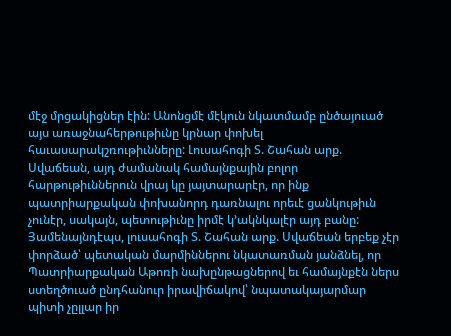մէջ մրցակիցներ էին: Անոնցմէ մէկուն նկատմամբ ընծայուած այս առաջնահերթութիւնը կրնար փոխել հաւասարակշռութիւնները: Լուսահոգի Տ. Շահան արք. Սվաճեան, այդ ժամանակ համայնքային բոլոր հարթութիւններուն վրայ կը յայտարարէր, որ ինք պատրիարքական փոխանորդ դառնալու որեւէ ցանկութիւն չունէր, սակայն, պետութիւնը իրմէ կ՚ակնկալէր այդ բանը: Յամենայնդէպս, լուսահոգի Տ. Շահան արք. Սվաճեան երբեք չէր փորձած՝ պետական մարմիններու նկատառման յանձնել, որ Պատրիարքական Աթոռի նախընթացներով եւ համայնքէն ներս ստեղծուած ընդհանուր իրավիճակով՝ նպատակայարմար պիտի չըլլար իր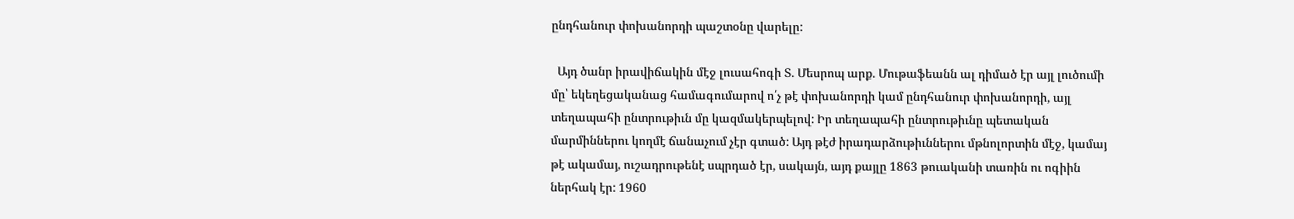ընդհանուր փոխանորդի պաշտօնը վարելը:

  Այդ ծանր իրավիճակին մէջ լուսահոգի Տ. Մեսրոպ արք. Մութաֆեանն ալ դիմած էր այլ լուծումի մը՝ եկեղեցականաց համագումարով ո՛չ թէ փոխանորդի կամ ընդհանուր փոխանորդի, այլ տեղապահի ընտրութիւն մը կազմակերպելով: Իր տեղապահի ընտրութիւնը պետական մարմիններու կողմէ ճանաչում չէր գտած: Այդ թէժ իրադարձութիւններու մթնոլորտին մէջ, կամայ թէ ակամայ, ուշադրութենէ սպրդած էր, սակայն, այդ քայլը 1863 թուականի տառին ու ոգիին ներհակ էր: 1960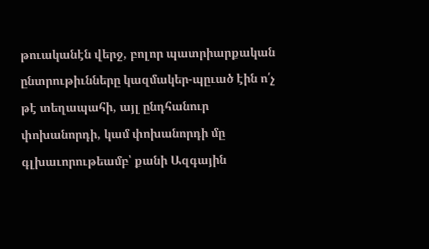թուականէն վերջ, բոլոր պատրիարքական ընտրութիւնները կազմակեր-պըւած էին ո՛չ թէ տեղապահի, այլ ընդհանուր փոխանորդի, կամ փոխանորդի մը գլխաւորութեամբ՝ քանի Ազգային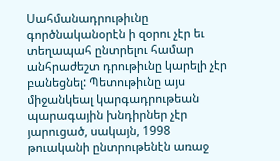Սահմանադրութիւնը գործնականօրէն ի զօրու չէր եւ տեղապահ ընտրելու համար անհրաժեշտ դրութիւնը կարելի չէր բանեցնել: Պետութիւնը այս միջանկեալ կարգադրութեան պարագային խնդիրներ չէր յարուցած, սակայն, 1998 թուականի ընտրութենէն առաջ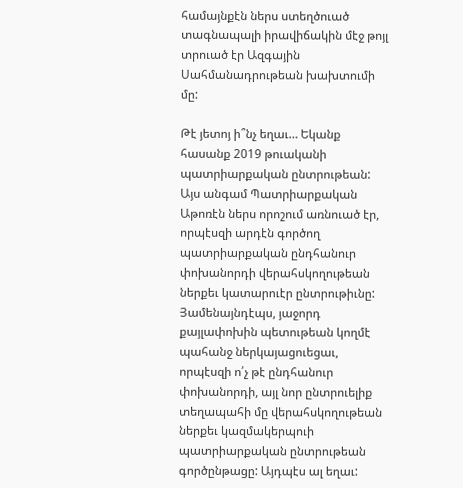համայնքէն ներս ստեղծուած տագնապալի իրավիճակին մէջ թոյլ տրուած էր Ազգային Սահմանադրութեան խախտումի մը:

Թէ յետոյ ի՞նչ եղաւ… Եկանք հասանք 2019 թուականի պատրիարքական ընտրութեան: Այս անգամ Պատրիարքական Աթոռէն ներս որոշում առնուած էր, որպէսզի արդէն գործող պատրիարքական ընդհանուր փոխանորդի վերահսկողութեան ներքեւ կատարուէր ընտրութիւնը: Յամենայնդէպս, յաջորդ քայլափոխին պետութեան կողմէ պահանջ ներկայացուեցաւ, որպէսզի ո՛չ թէ ընդհանուր փոխանորդի, այլ նոր ընտրուելիք տեղապահի մը վերահսկողութեան ներքեւ կազմակերպուի պատրիարքական ընտրութեան գործընթացը: Այդպէս ալ եղաւ: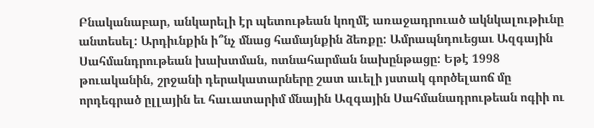Բնականաբար, անկարելի էր պետութեան կողմէ առաջադրուած ակնկալութիւնը անտեսել: Արդիւնքին ի՞նչ մնաց համայնքին ձեռքը: Ամրապնդուեցաւ Ազգային Սահմանդրութեան խախտման, ոտնահարման նախընթացը: Եթէ 1998 թուականին, շրջանի դերակատարները շատ աւելի յստակ գործելաոճ մը որդեգրած ըլլային եւ հաւատարիմ մնային Ազգային Սահմանադրութեան ոգիի ու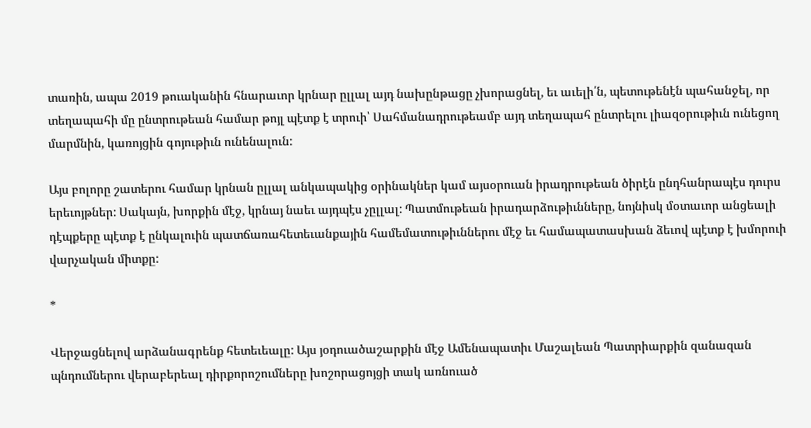տառին, ապա 2019 թուականին հնարաւոր կրնար ըլլալ այդ նախընթացը չխորացնել, եւ աւելի՛ն, պետութենէն պահանջել, որ տեղապահի մը ընտրութեան համար թոյլ պէտք է տրուի՝ Սահմանադրութեամբ այդ տեղապահ ընտրելու լիազօրութիւն ունեցող մարմնին, կառոյցին գոյութիւն ունենալուն:

Այս բոլորը շատերու համար կրնան ըլլալ անկապակից օրինակներ կամ այսօրուան իրադրութեան ծիրէն ընդհանրապէս դուրս երեւոյթներ: Սակայն, խորքին մէջ, կրնայ նաեւ այդպէս չըլլալ: Պատմութեան իրադարձութիւնները, նոյնիսկ մօտաւոր անցեալի դէպքերը պէտք է ընկալուին պատճառահետեւանքային համեմատութիւններու մէջ եւ համապատասխան ձեւով պէտք է խմորուի վարչական միտքը:

*

Վերջացնելով արձանագրենք հետեւեալը: Այս յօդուածաշարքին մէջ Ամենապատիւ Մաշալեան Պատրիարքին զանազան պնդումներու վերաբերեալ դիրքորոշումները խոշորացոյցի տակ առնուած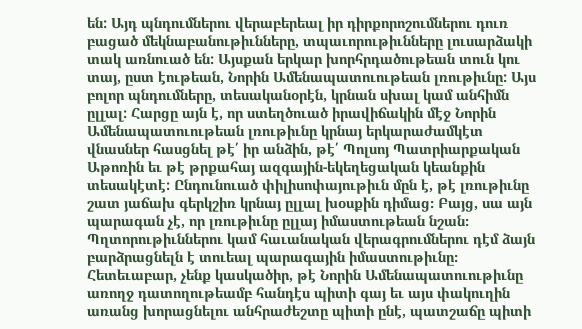են: Այդ պնդումներու վերաբերեալ իր դիրքորոշումներու դուռ բացած մեկնաբանութիւնները, տպաւորութիւնները լուսարձակի տակ առնուած են: Այսքան երկար խորհրդածութեան տուն կու տայ, ըստ էութեան, Նորին Ամենապատուութեան լռութիւնը: Այս բոլոր պնդումները, տեսականօրէն, կրնան սխալ կամ անհիմն ըլլալ: Հարցը այն է, որ ստեղծուած իրավիճակին մէջ Նորին Ամենապատուութեան լռութիւնը կրնայ երկարաժամկէտ վնասներ հասցնել թէ՛ իր անձին, թէ՛ Պոլսոյ Պատրիարքական Աթոռին եւ թէ թրքահայ ազգային-եկեղեցական կեանքին տեսակէտէ: Ընդունուած փիլիսոփայութիւն մըն է, թէ լռութիւնը շատ յաճախ գերկշիռ կրնայ ըլլալ խօսքին դիմաց։ Բայց, սա այն պարագան չէ, որ լռութիւնը ըլլայ իմաստութեան նշան։ Պղտորութիւններու կամ հաւանական վերագրումներու դէմ ձայն բարձրացնելն է տուեալ պարագային իմաստութիւնը։ Հետեւաբար, չենք կասկածիր, թէ Նորին Ամենապատուութիւնը առողջ դատողութեամբ հանդէս պիտի գայ եւ այս փակուղին առանց խորացնելու անհրաժեշտը պիտի ընէ, պատշաճը պիտի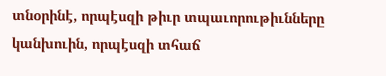տնօրինէ, որպէսզի թիւր տպաւորութիւնները կանխուին, որպէսզի տհաճ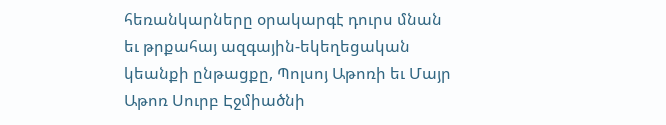հեռանկարները օրակարգէ դուրս մնան եւ թրքահայ ազգային-եկեղեցական կեանքի ընթացքը, Պոլսոյ Աթոռի եւ Մայր Աթոռ Սուրբ Էջմիածնի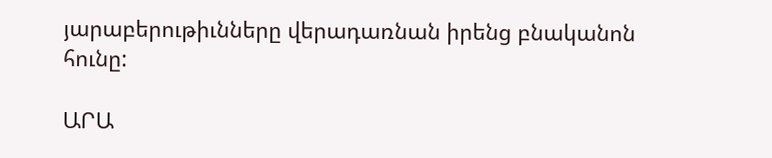յարաբերութիւնները վերադառնան իրենց բնականոն հունը:

ԱՐԱ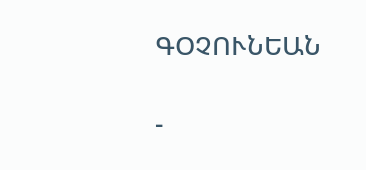ԳՕՉՈՒՆԵԱՆ

-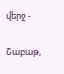վերջ -

Շաբաթ,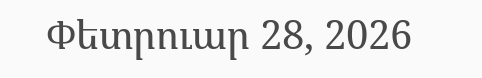Փետրուար 28, 2026